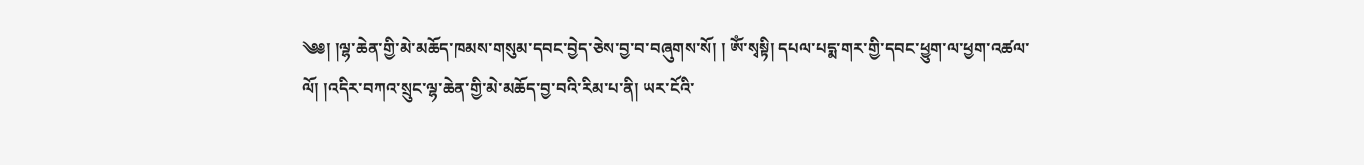༄༅། །ལྷ་ཆེན་གྱི་མེ་མཆོད་ཁམས་གསུམ་དབང་བྱེད་ཅེས་བྱ་བ་བཞུགས་སོ། ། ཨོཾ་སྭསྟི། དཔལ་པདྨ་གར་གྱི་དབང་ཕྱུག་ལ་ཕྱག་འཚལ་ལོ། །འདིར་བཀའ་སྲུང་ལྷ་ཆེན་གྱི་མེ་མཆོད་བྱ་བའི་རིམ་པ་ནི། ཡར་ངོའི་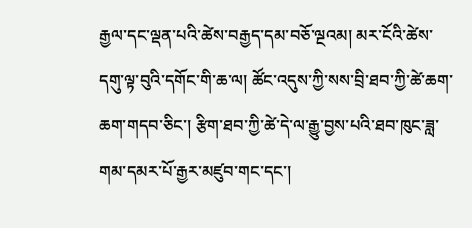རྒྱལ་དང་ལྡན་པའི་ཚེས་བརྒྱད་དམ་བཅོ་ལྔའམ། མར་ངོའི་ཚེས་དགུ་ལྟ་བུའི་དགོང་གི་ཆ་ལ། ཚོང་འདུས་ཀྱི་སས་བྲི་ཐབ་ཀྱི་ཚེ་ཆག་ཆག་གདབ་ཅིང་། རྩིག་ཐབ་ཀྱི་ཚེ་དེ་ལ་རྒྱུ་བྱས་པའི་ཐབ་ཁུང་ཟླ་གམ་དམར་པོ་རྒྱར་མཛུབ་གང་དང་།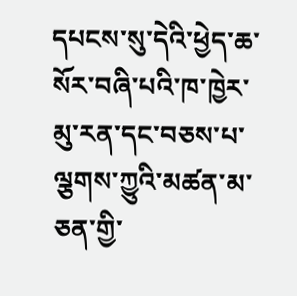དཔངས་སུ་དེའི་ཕྱེད་ཆ་སོར་བཞི་པའི་ཁ་ཁྱེར་མུ་རན་དང་བཅས་པ་ལྕགས་ཀྱུའི་མཚན་མ་ཅན་གྱི་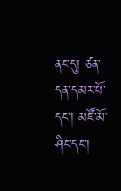ནང་དུ། ཙན་དན་དམར་པོ་དང་། མཛོ་མོ་ཤིང་དང་།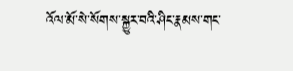འོལ་མོ་སེ་སོགས་སྐྱུར་བའི་ཤིང་རྣམས་གང་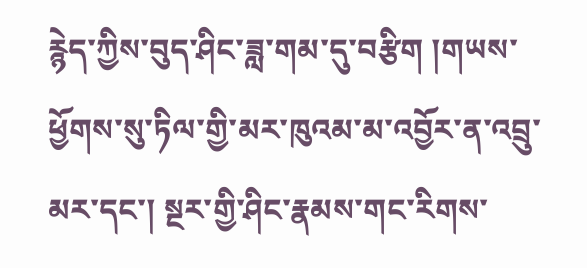རྙེད་ཀྱིས་བུད་ཤིང་ཟླ་གམ་དུ་བརྩིག །གཡས་ཕྱོགས་སུ་ཏིལ་གྱི་མར་ཁུའམ་མ་འབྱོར་ན་འབྲུ་མར་དང་། སྔར་གྱི་ཤིང་རྣམས་གང་རིགས་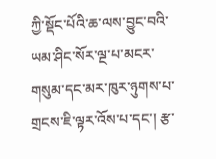ཀྱི་སྡོང་པོའི་ཆ་ལས་བྱུང་བའི་ཡམ་ཤིང་སོར་ལྔ་པ་མངར་གསུམ་དང་མར་ཁུར་ཉུགས་པ་གྲངས་ཇི་ལྟར་འོས་པ་དང་། རྩ་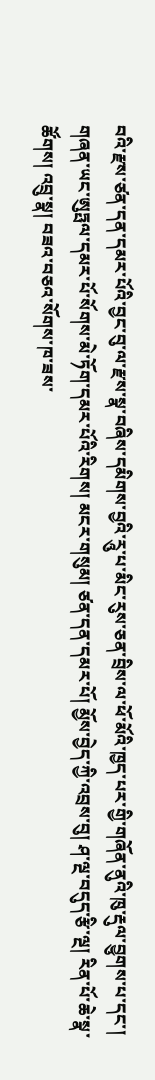བའི་རྫས་ཙན་དན་དམར་པོའི་བྱང་བུ་ལ་རྫས་སྣ་བཞིས་དམིགས་བྱའི་རཱུ་པ་མིང་རུས་ཅན་བྲིས་ལ་ཕོ་མོའི་ཁྱད་པར་གྱི་གཞོན་ནུའི་ཁུ་རྡུལ་བྱུགས་པ་དང་། གཞན་ཡང་ཨུཏྤལ་དམར་པོ་སོགས་མེ་ཏོག་དམར་པོའི་རིགས། མངར་གསུམ། ཙན་དན་དམར་པོ། མྱོས་བྱེད་ཀྱི་འབྲས་བུ། ཤ་ལྔ་བདུད་རྩི་ལྔ། རིན་པོ་ཆེ་སྣ་ཚོགས། འབྲུ་སྣ། བཟའ་བཅའ་སོགས་ཁ་ཟས་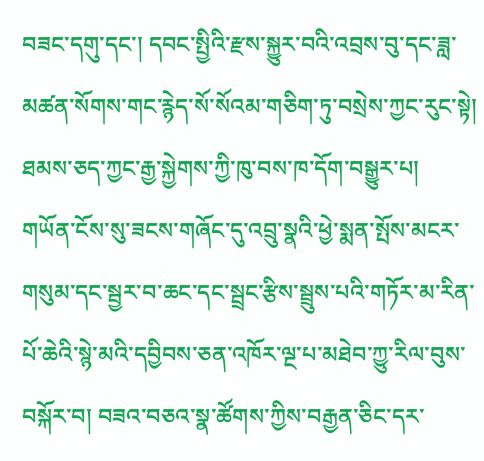བཟང་དགུ་དང་། དབང་སྤྱིའི་རྫས་སྐྱུར་བའི་འབྲས་བུ་དང་ཟླ་མཚན་སོགས་གང་རྙེད་སོ་སོའམ་གཅིག་ཏུ་བསྲེས་ཀྱང་རུང་སྟེ། ཐམས་ཅད་ཀྱང་རྒྱ་སྐྱེགས་ཀྱི་ཁུ་བས་ཁ་དོག་བསྒྱུར་པ། གཡོན་ངོས་སུ་ཟངས་གཞོང་དུ་འབྲུ་སྣའི་ཕྱེ་སྨན་སྤོས་མངར་གསུམ་དང་སྦྱར་བ་ཆང་དང་སྦྲང་རྩིས་སྦྲུས་པའི་གཏོར་མ་རིན་པོ་ཆེའི་སྙེ་མའི་དབྱིབས་ཅན་འཁོར་ལྔ་པ་མཐེབ་ཀྱུ་རིལ་བུས་བསྐོར་བ། བཟའ་བཅའ་སྣ་ཚོགས་ཀྱིས་བརྒྱན་ཅིང་དར་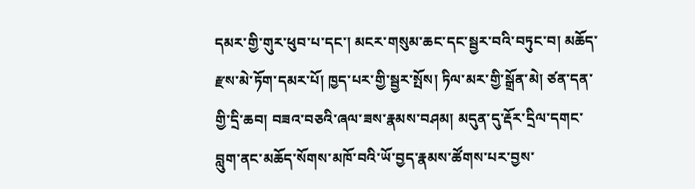དམར་གྱི་གུར་ཕུབ་པ་དང་། མངར་གསུམ་ཆང་དང་སྦྱར་བའི་བཏུང་བ། མཆོད་རྫས་མེ་ཏོག་དམར་པོ། ཁྱད་པར་གྱི་སྦྱར་སྤོས། ཏིལ་མར་གྱི་སྒྲོན་མེ། ཙན་དན་གྱི་དྲི་ཆབ། བཟའ་བཅའི་ཞལ་ཟས་རྣམས་བཤམ། མདུན་དུ་རྡོར་དྲིལ་དགང་བླུག་ནང་མཆོད་སོགས་མཁོ་བའི་ཡོ་བྱད་རྣམས་ཚོགས་པར་བྱས་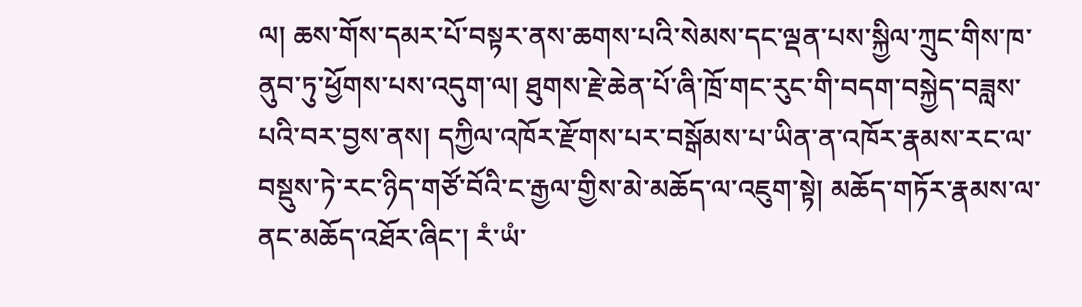ལ། ཆས་གོས་དམར་པོ་བསྟར་ནས་ཆགས་པའི་སེམས་དང་ལྡན་པས་སྐྱིལ་ཀྲུང་གིས་ཁ་ནུབ་ཏུ་ཕྱོགས་པས་འདུག་ལ། ཐུགས་རྗེ་ཆེན་པོ་ཞི་ཁྲོ་གང་རུང་གི་བདག་བསྐྱེད་བཟླས་པའི་བར་བྱས་ནས། དཀྱིལ་འཁོར་རྫོགས་པར་བསྒོམས་པ་ཡིན་ན་འཁོར་རྣམས་རང་ལ་བསྡུས་ཏེ་རང་ཉིད་གཙོ་བོའི་ང་རྒྱལ་གྱིས་མེ་མཆོད་ལ་འཇུག་སྟེ། མཆོད་གཏོར་རྣམས་ལ་ནང་མཆོད་འཐོར་ཞིང་། རཾ་ཡཾ་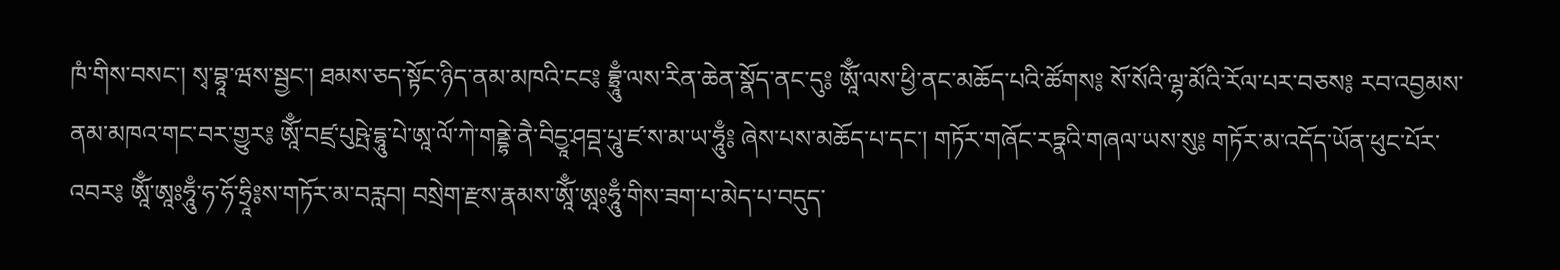ཁཾ་གིས་བསང་། སྭ་བྷཱ་ཝས་སྦྱང་། ཐམས་ཅད་སྟོང་ཉིད་ནམ་མཁའི་ངང༔ བྷྲཱུྃ་ལས་རིན་ཆེན་སྣོད་ནང་དུ༔ ཨཱོྃ་ལས་ཕྱི་ནང་མཆོད་པའི་ཚོགས༔ སོ་སོའི་ལྷ་མོའི་རོལ་པར་བཅས༔ རབ་འབྱམས་ནམ་མཁའ་གང་བར་གྱུར༔ ཨཱོྃ་བཛྲ་པུཥྤེ་དྷཱུ་པེ་ཨཱ་ལོ་ཀེ་གནྡྷེ་ནཻ་བིདྱཱ་ཤབྡ་པཱུ་ཛ་ས་མ་ཡ་ཧཱུྃ༔ ཞེས་པས་མཆོད་པ་དང་། གཏོར་གཞོང་རཏྣའི་གཞལ་ཡས་སུ༔ གཏོར་མ་འདོད་ཡོན་ཕུང་པོར་འབར༔ ཨཱོྃ་ཨཱཿཧཱུྃ་ཧ་ཧོ་ཧྲཱི༔ས་གཏོར་མ་བརླབ། བསྲེག་རྫས་རྣམས་ཨཱོྃ་ཨཱཿཧཱུྃ་གིས་ཟག་པ་མེད་པ་བདུད་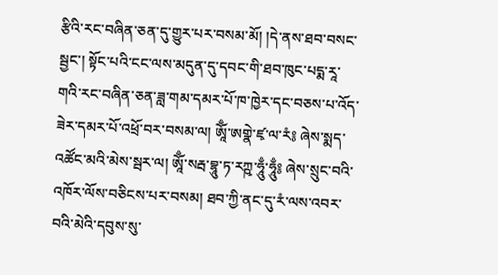རྩིའི་རང་བཞིན་ཅན་དུ་གྱུར་པར་བསམ་མོ། །དེ་ནས་ཐབ་བསང་སྦྱང་། སྟོང་པའི་ངང་ལས་མདུན་དུ་དབང་གི་ཐབ་ཁུང་པདྨ་རཱ་གའི་རང་བཞིན་ཅན་ཟླ་གམ་དམར་པོ་ཁ་ཁྱེར་དང་བཅས་པ་འོད་ཟེར་དམར་པོ་འཕྲོ་བར་བསམ་ལ། ཨཱོྃ་ཨགྣེ་ཛྭ་ལ་རཾ༔ ཞེས་སྨད་འཚོང་མའི་མེས་སྦར་ལ། ཨཱོྃ་སརྦ་བྷཱུ་ཏ་རཀྵ་ཧཱུྃ་ཧཱུྃ༔ ཞེས་སྲུང་བའི་འཁོར་ལོས་བཅིངས་པར་བསམ། ཐབ་ཀྱི་ནང་དུ་རཾ་ལས་འབར་བའི་མེའི་དབུས་སུ་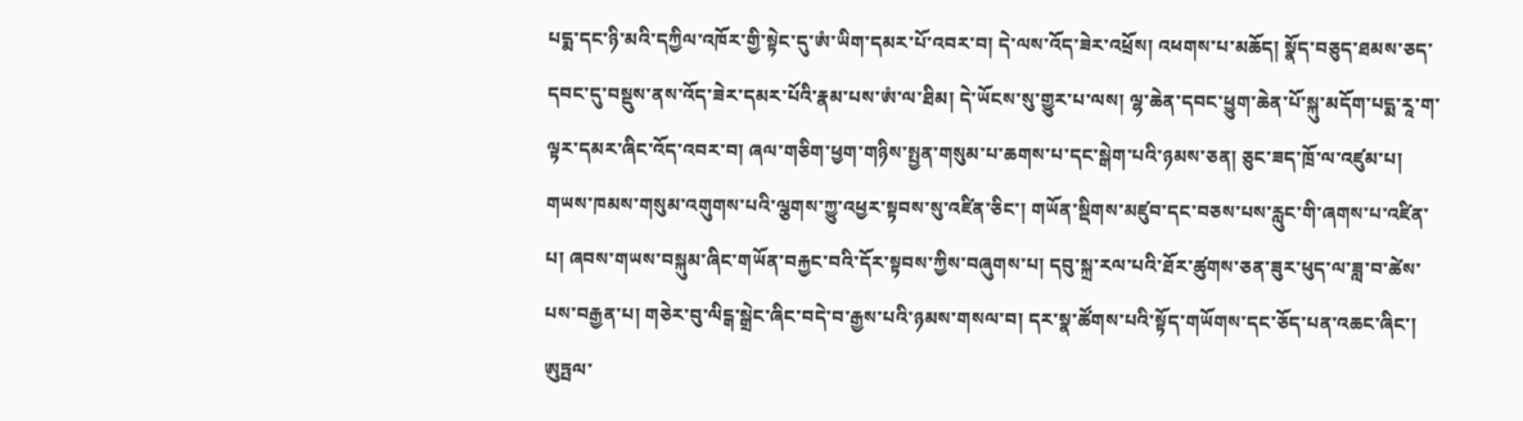པདྨ་དང་ཉི་མའི་དཀྱིལ་འཁོར་གྱི་སྟེང་དུ་ཨཾ་ཡིག་དམར་པོ་འབར་བ། དེ་ལས་འོད་ཟེར་འཕྲོས། འཕགས་པ་མཆོད། སྣོད་བཅུད་ཐམས་ཅད་དབང་དུ་བསྡུས་ནས་འོད་ཟེར་དམར་པོའི་རྣམ་པས་ཨཾ་ལ་ཐིམ། དེ་ཡོངས་སུ་གྱུར་པ་ལས། ལྷ་ཆེན་དབང་ཕྱུག་ཆེན་པོ་སྐུ་མདོག་པདྨ་རཱ་ག་ལྟར་དམར་ཞིང་འོད་འབར་བ། ཞལ་གཅིག་ཕྱག་གཉིས་སྤྱན་གསུམ་པ་ཆགས་པ་དང་སྒེག་པའི་ཉམས་ཅན། ཅུང་ཟད་ཁྲོ་ལ་འཛུམ་པ། གཡས་ཁམས་གསུམ་འགུགས་པའི་ལྕགས་ཀྱུ་འཕྱར་སྟབས་སུ་འཛིན་ཅིང་། གཡོན་སྡིགས་མཛུབ་དང་བཅས་པས་རླུང་གི་ཞགས་པ་འཛིན་པ། ཞབས་གཡས་བསྐུམ་ཞིང་གཡོན་བརྐྱང་བའི་དོར་སྟབས་ཀྱིས་བཞུགས་པ། དབུ་སྐྲ་རལ་པའི་ཐོར་ཚུགས་ཅན་ཟུར་ཕུད་ལ་ཟླ་བ་ཚེས་པས་བརྒྱན་པ། གཅེར་བུ་ལིངྒ་སྒྲེང་ཞིང་བདེ་བ་རྒྱས་པའི་ཉམས་གསལ་བ། དར་སྣ་ཚོགས་པའི་སྟོད་གཡོགས་དང་ཅོད་པན་འཆང་ཞིང་། ཨུཏྤལ་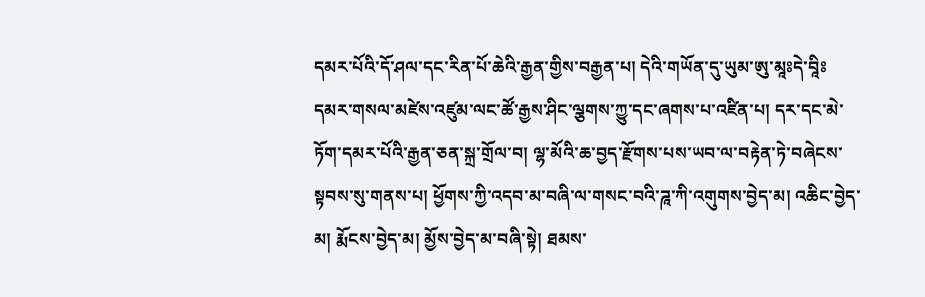དམར་པོའི་དོ་ཤལ་དང་རིན་པོ་ཆེའི་རྒྱན་གྱིས་བརྒྱན་པ། དེའི་གཡོན་དུ་ཡུམ་ཨུ་མཱཿདེ་བཱིཿདམར་གསལ་མཛེས་འཛུམ་ལང་ཚོ་རྒྱས་ཤིང་ལྕགས་ཀྱུ་དང་ཞགས་པ་འཛིན་པ། དར་དང་མེ་ཏོག་དམར་པོའི་རྒྱན་ཅན་སྐྲ་གྲོལ་བ། ལྷ་མོའི་ཆ་བྱད་རྫོགས་པས་ཡབ་ལ་བརྟེན་ཏེ་བཞེངས་སྟབས་སུ་གནས་པ། ཕྱོགས་ཀྱི་འདབ་མ་བཞི་ལ་གསང་བའི་ཌཱ་ཀི་འགུགས་བྱེད་མ། འཆིང་བྱེད་མ། རྨོངས་བྱེད་མ། མྱོས་བྱེད་མ་བཞི་སྟེ། ཐམས་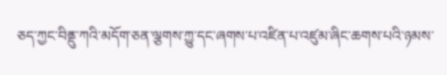ཅད་ཀྱང་བིནྡུ་ཀའི་མདོག་ཅན་ལྕགས་ཀྱུ་དང་ཞགས་པ་འཛིན་པ་འཛུམ་ཞིང་ཆགས་པའི་ཉམས་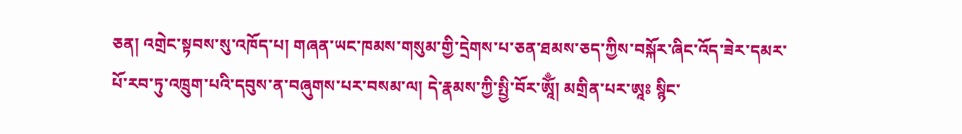ཅན། འགྲེང་སྟབས་སུ་འཁོད་པ། གཞན་ཡང་ཁམས་གསུམ་གྱི་དྲེགས་པ་ཅན་ཐམས་ཅད་ཀྱིས་བསྐོར་ཞིང་འོད་ཟེར་དམར་པོ་རབ་ཏུ་འཁྲུག་པའི་དབུས་ན་བཞུགས་པར་བསམ་ལ། དེ་རྣམས་ཀྱི་སྤྱི་བོར་ཨཱོྃ། མགྲིན་པར་ཨཱཿ སྙིང་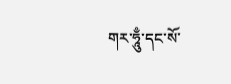གར་ཧཱུྃ་དང་སོ་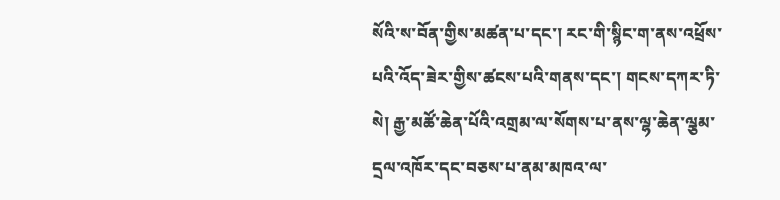སོའི་ས་བོན་གྱིས་མཚན་པ་དང་། རང་གི་སྙིང་ག་ནས་འཕྲོས་པའི་འོད་ཟེར་གྱིས་ཚངས་པའི་གནས་དང་། གངས་དཀར་ཏི་སེ། རྒྱ་མཚོ་ཆེན་པོའི་འགྲམ་ལ་སོགས་པ་ནས་ལྷ་ཆེན་ལྕམ་དྲལ་འཁོར་དང་བཅས་པ་ནམ་མཁའ་ལ་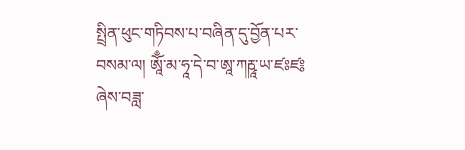སྤྲིན་ཕུང་གཏིབས་པ་བཞིན་དུ་བྱོན་པར་བསམ་ལ། ཨཱོྃ་མ་ཧཱ་དེ་བ་ཨཱ་ཀརྵཱ་ཡ་ཛཿཛ༔ ཞེས་བཟླ་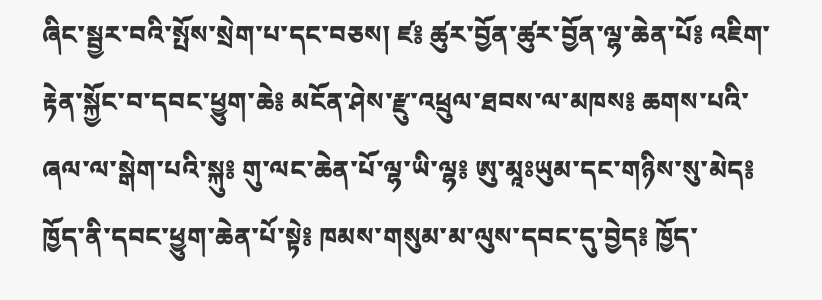ཞིང་སྦྱར་བའི་སྤོས་སྲེག་པ་དང་བཅས། ཛ༔ ཚུར་བྱོན་ཚུར་བྱོན་ལྷ་ཆེན་པོ༔ འཇིག་རྟེན་སྐྱོང་བ་དབང་ཕྱུག་ཆེ༔ མངོན་ཤེས་རྫུ་འཕྲུལ་ཐབས་ལ་མཁས༔ ཆགས་པའི་ཞལ་ལ་སྒེག་པའི་སྐུ༔ གུ་ལང་ཆེན་པོ་ལྷ་ཡི་ལྷ༔ ཨུ་མཱཿཡུམ་དང་གཉིས་སུ་མེད༔ ཁྱོད་ནི་དབང་ཕྱུག་ཆེན་པོ་སྟེ༔ ཁམས་གསུམ་མ་ལུས་དབང་དུ་བྱེད༔ ཁྱོད་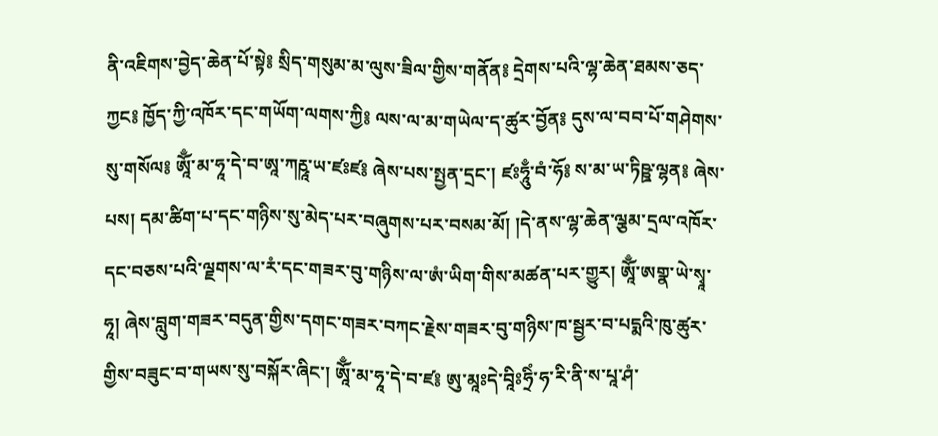ནི་འཇིགས་བྱེད་ཆེན་པོ་སྟེ༔ སྲིད་གསུམ་མ་ལུས་ཟིལ་གྱིས་གནོན༔ དྲེགས་པའི་ལྷ་ཆེན་ཐམས་ཅད་ཀྱང༔ ཁྱོད་ཀྱི་འཁོར་དང་གཡོག་ལགས་ཀྱི༔ ལས་ལ་མ་གཡེལ་ད་ཚུར་བྱོན༔ དུས་ལ་བབ་པོ་གཤེགས་སུ་གསོལ༔ ཨཱོྃ་མ་ཧཱ་དེ་བ་ཨཱ་ཀརྵཱ་ཡ་ཛཿཛ༔ ཞེས་པས་སྤྱན་དྲང་། ཛཿཧཱུྃ་བཾ་ཧོ༔ ས་མ་ཡ་ཏིཥྛ་ལྷན༔ ཞེས་པས། དམ་ཚིག་པ་དང་གཉིས་སུ་མེད་པར་བཞུགས་པར་བསམ་མོ། །དེ་ནས་ལྷ་ཆེན་ལྕམ་དྲལ་འཁོར་དང་བཅས་པའི་ལྗགས་ལ་རཾ་དང་གཟར་བུ་གཉིས་ལ་ཨཾ་ཡིག་གིས་མཚན་པར་གྱུར། ཨཱོྃ་ཨགྣ་ཡེ་སྭཱ་ཧཱ། ཞེས་བླུག་གཟར་བདུན་གྱིས་དགང་གཟར་བཀང་རྗེས་གཟར་བུ་གཉིས་ཁ་སྦྱར་བ་པདྨའི་ཁུ་ཚུར་གྱིས་བཟུང་བ་གཡས་སུ་བསྐོར་ཞིང་། ཨཱོྃ་མ་ཧཱ་དེ་བ་ཛ༔ ཨུ་མཱཿདེ་བཱིཿཧྲིཾ་ཧ་རི་ནི་ས་པཱ་ཤཾ་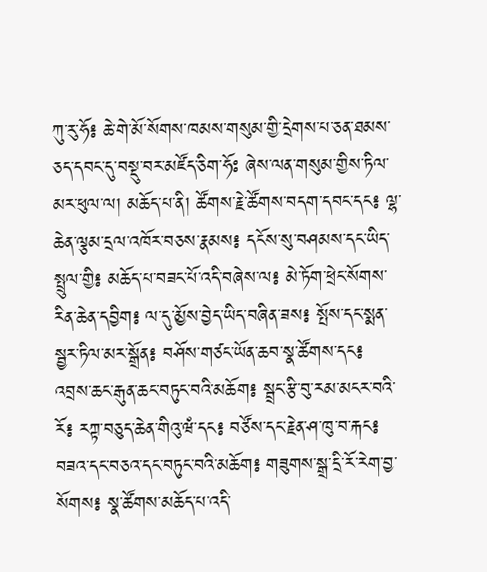ཀུ་རུ་ཧོ༔ ཆེ་གེ་མོ་སོགས་ཁམས་གསུམ་གྱི་དྲེགས་པ་ཅན་ཐམས་ཅད་དབང་དུ་བསྡུ་བར་མཛོད་ཅིག་ཧོཿ ཞེས་ལན་གསུམ་གྱིས་ཏིལ་མར་ཕུལ་ལ། མཆོད་པ་ནི། ཚོགས་རྗེ་ཚོགས་བདག་དབང་དང༔ ལྷ་ཆེན་ལྕམ་དྲལ་འཁོར་བཅས་རྣམས༔ དངོས་སུ་བཤམས་དང་ཡིད་སྤྲུལ་གྱི༔ མཆོད་པ་བཟང་པོ་འདི་བཞེས་ལ༔ མེ་ཏོག་ཕྲེང་སོགས་རིན་ཆེན་དབྱིག༔ ལ་དུ་མྱོས་བྱེད་ཡིད་བཞིན་ཟས༔ སྤོས་དང་སྨན་སྦྱར་ཏིལ་མར་སྒྲོན༔ བཤོས་གཙང་ཡོན་ཆབ་སྣ་ཚོགས་དང༔ འབྲས་ཆང་རྒུན་ཆང་བཏུང་བའི་མཆོག༔ སྦྲང་རྩི་བུ་རམ་མངར་བའི་རོ༔ རཀྟ་བཅུད་ཆེན་གིའུ་ཝཾ་དང༔ བཙོས་དང་རྗེན་ཤ་ཁུ་བ་རྐང༔ བཟའ་དང་བཅའ་དང་བཏུང་བའི་མཆོག༔ གཟུགས་སྒྲ་དྲི་རོ་རེག་བྱ་སོགས༔ སྣ་ཚོགས་མཆོད་པ་འདི་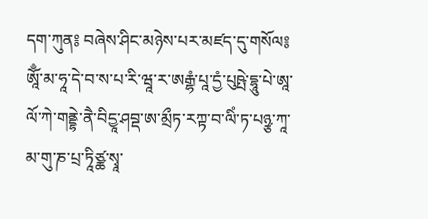དག་ཀུན༔ བཞེས་ཤིང་མཉེས་པར་མཛད་དུ་གསོལ༔ ཨཱོྃ་མ་ཧཱ་དེ་བ་ས་པ་རི་ཝཱ་ར་ཨརྒྷཾ་པཱ་དྱཾ་པུཥྤེ་དྷཱུ་པེ་ཨཱ་ལོ་ཀེ་གནྡྷེ་ནཻ་བིདྱཱ་ཤབྡ་ཨ་མྲྀཏ་རཀྟ་བ་ལིཾ་ཏ་པཉྩ་ཀཱ་མ་གུ་ཎ་པྲ་ཏཱིཙྪ་སྭཱ་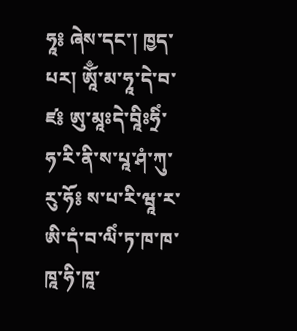ཧཱ༔ ཞེས་དང་། ཁྱད་པར། ཨཱོྃ་མ་ཧཱ་དེ་བ་ཛ༔ ཨུ་མཱཿདེ་བཱིཿཧྲིཾ་ཧ་རི་ནི་ས་པཱ་ཤཾ་ཀུ་རུ་ཧོ༔ ས་པ་རི་ཝཱ་ར་ཨི་དཾ་བ་ལིཾ་ཏ་ཁ་ཁ་ཁཱ་ཧི་ཁཱ་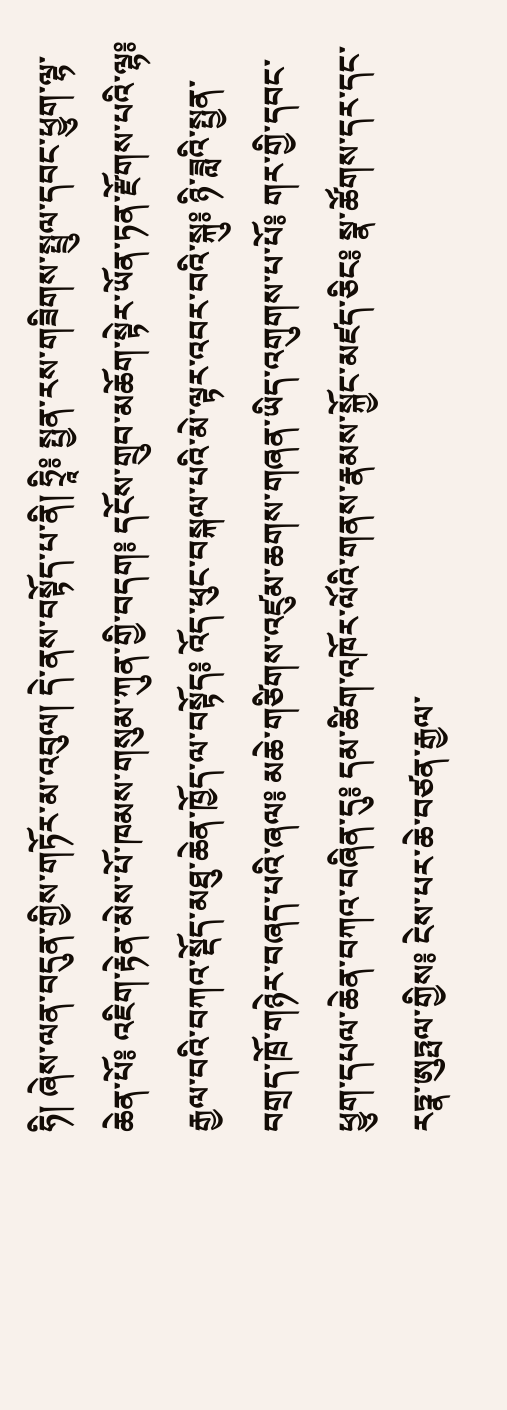ཧི། ཞེས་ལན་བདུན་གྱིས་གཏོར་མ་འབུལ། དེ་ནས་བསྟོད་པ་ནི། ཧྲཱི༔ སྤྱན་རས་གཟིགས་སྤྲུལ་དབང་ཕྱུག་ལྷ་ཆེན་པོ༔ འཇིག་རྟེན་མེས་པོ་ཁམས་གསུམ་ཀུན་གྱི་བདག༔ དངོས་གྲུབ་མཆོག་སྟེར་ཡོན་ཏན་རྫོགས་པའི་ལྷ༔ རྒྱལ་བའི་བཀའ་སྡོད་མཐུ་ཆེན་ཁྱོད་ལ་བསྟོད༔ འོད་ཕུང་བསྐལ་པའི་མེ་ལྟར་འབར་བའི་སྐུ༔ ཉི་ཟླའི་སྤྱན་བགྲད་ཁྲོ་གཉེར་བཞད་པའི་ཞལ༔ མཆེ་གཙིགས་འཛུམ་ཆགས་གཞན་ཡིད་འགུགས་པ་པོ༔ གར་གྱི་དབང་ཕྱུག་དཔལ་ཆེན་བཀའ་བཞིན་དུ༔ དམ་ཚིག་འཁོར་ལོའི་གནས་རྣམས་སྐྱོང་མཛད་ཅིང༔ སྣ་ཚོགས་དར་དང་རཏྣ་ཨུཏྤལ་གྱིས༔ ངེས་པར་ཆེ་བཙན་རྒྱལ་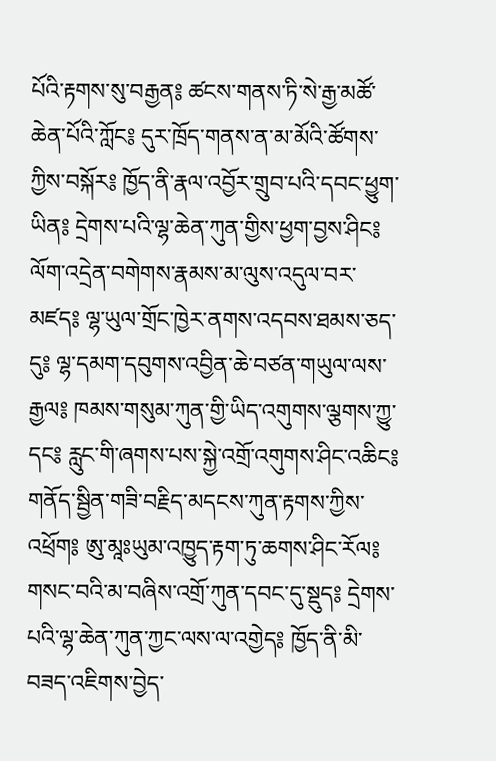པོའི་རྟགས་སུ་བརྒྱན༔ ཚངས་གནས་ཏི་སེ་རྒྱ་མཚོ་ཆེན་པོའི་ཀློང༔ དུར་ཁྲོད་གནས་ན་མ་མོའི་ཚོགས་ཀྱིས་བསྐོར༔ ཁྱོད་ནི་རྣལ་འབྱོར་གྲུབ་པའི་དབང་ཕྱུག་ཡིན༔ དྲེགས་པའི་ལྷ་ཆེན་ཀུན་གྱིས་ཕྱག་བྱས་ཤིང༔ ལོག་འདྲེན་བགེགས་རྣམས་མ་ལུས་འདུལ་བར་མཛད༔ ལྷ་ཡུལ་གྲོང་ཁྱེར་ནགས་འདབས་ཐམས་ཅད་དུ༔ ལྷ་དམག་དབུགས་འབྱིན་ཆེ་བཙན་གཡུལ་ལས་རྒྱལ༔ ཁམས་གསུམ་ཀུན་གྱི་ཡིད་འགུགས་ལྕགས་ཀྱུ་དང༔ རླུང་གི་ཞགས་པས་སྐྱེ་འགྲོ་འགུགས་ཤིང་འཆིང༔ གནོད་སྦྱིན་གཟི་བརྗིད་མདངས་ཀུན་རྟགས་ཀྱིས་འཕྲོག༔ ཨུ་མཱཿཡུམ་འཁྱུད་རྟག་ཏུ་ཆགས་ཤིང་རོལ༔ གསང་བའི་མ་བཞིས་འགྲོ་ཀུན་དབང་དུ་སྡུད༔ དྲེགས་པའི་ལྷ་ཆེན་ཀུན་ཀྱང་ལས་ལ་འགྱེད༔ ཁྱོད་ནི་མི་བཟད་འཇིགས་བྱེད་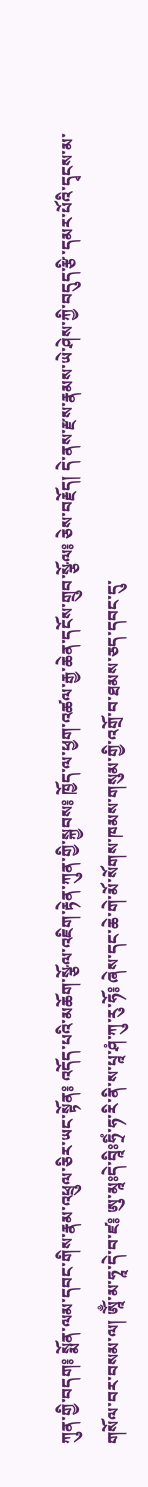ཀུན་གྱི་བདག༔ སྨོན་ལམ་དབང་གིས་རྣམ་འཕྲུལ་ཅིར་ཡང་སྟོན༔ འདོད་པའི་མཆོག་སྩོལ་འཇིག་རྟེན་ཀུན་གྱི་སྐྱབས༔ ཁྱོད་ལ་ཕྱག་འཚལ་རྒྱ་ཆེན་དངོས་གྲུབ་སྩོལ༔ ཅེས་བརྗོད། དེ་ནས་རྫས་རྣམས་ཡེ་ཤེས་ཀྱི་བདུད་རྩི་དམར་པོའི་དྭངས་མ་གསོལ་བར་བསམ་ལ། ཨཱོྃ་མ་ཧཱ་དེ་བ་ཛ༔ ཨུ་མཱཿདེ་བཱིཿཧྲིཾ་ཧ་རི་ནི་ས་པཱ་ཤཾ་ཀུ་རུ་ཧོ༔ ཞེས་དང་ཆེ་གེ་མོ་སོགས་ཁམས་གསུམ་གྱི་འགྲོ་བ་ཐམས་ཅད་དབང་དུ་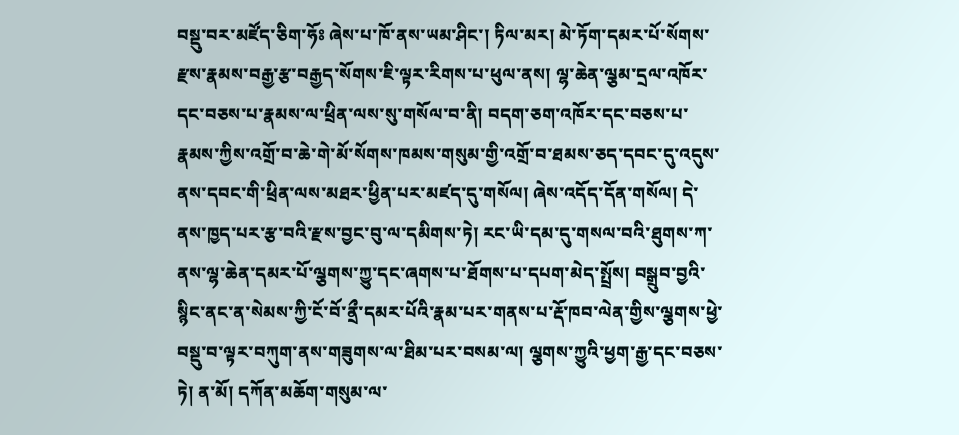བསྡུ་བར་མཛོད་ཅིག་ཧོཿ ཞེས་པ་ཁོ་ནས་ཡམ་ཤིང་། ཏིལ་མར། མེ་ཏོག་དམར་པོ་སོགས་རྫས་རྣམས་བརྒྱ་རྩ་བརྒྱད་སོགས་ཇི་ལྟར་རིགས་པ་ཕུལ་ནས། ལྷ་ཆེན་ལྕམ་དྲལ་འཁོར་དང་བཅས་པ་རྣམས་ལ་ཕྲིན་ལས་སུ་གསོལ་བ་ནི། བདག་ཅག་འཁོར་དང་བཅས་པ་རྣམས་ཀྱིས་འགྲོ་བ་ཆེ་གེ་མོ་སོགས་ཁམས་གསུམ་གྱི་འགྲོ་བ་ཐམས་ཅད་དབང་དུ་འདུས་ནས་དབང་གི་ཕྲིན་ལས་མཐར་ཕྱིན་པར་མཛད་དུ་གསོལ། ཞེས་འདོད་དོན་གསོལ། དེ་ནས་ཁྱད་པར་རྩ་བའི་རྫས་བྱང་བུ་ལ་དམིགས་ཏེ། རང་ཡི་དམ་དུ་གསལ་བའི་ཐུགས་ཀ་ནས་ལྷ་ཆེན་དམར་པོ་ལྕགས་ཀྱུ་དང་ཞགས་པ་ཐོགས་པ་དཔག་མེད་སྤྲོས། བསྒྲུབ་བྱའི་སྙིང་ནང་ན་སེམས་ཀྱི་ངོ་བོ་ནྲྀ་དམར་པོའི་རྣམ་པར་གནས་པ་རྡོ་ཁབ་ལེན་གྱིས་ལྕགས་ཕྱེ་བསྡུ་བ་ལྟར་བཀུག་ནས་གཟུགས་ལ་ཐིམ་པར་བསམ་ལ། ལྕགས་ཀྱུའི་ཕྱག་རྒྱ་དང་བཅས་ཏེ། ན་མོ། དཀོན་མཆོག་གསུམ་ལ་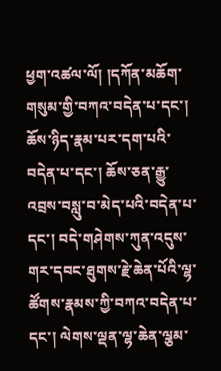ཕྱག་འཚལ་ལོ། །དཀོན་མཆོག་གསུམ་གྱི་བཀའ་བདེན་པ་དང་། ཆོས་ཉིད་རྣམ་པར་དག་པའི་བདེན་པ་དང་། ཆོས་ཅན་རྒྱུ་འབྲས་བསླུ་བ་མེད་པའི་བདེན་པ་དང་། བདེ་གཤེགས་ཀུན་འདུས་གར་དབང་ཐུགས་རྗེ་ཆེན་པོའི་ལྷ་ཚོགས་རྣམས་ཀྱི་བཀའ་བདེན་པ་དང་། ལེགས་ལྡན་ལྷ་ཆེན་ལྕམ་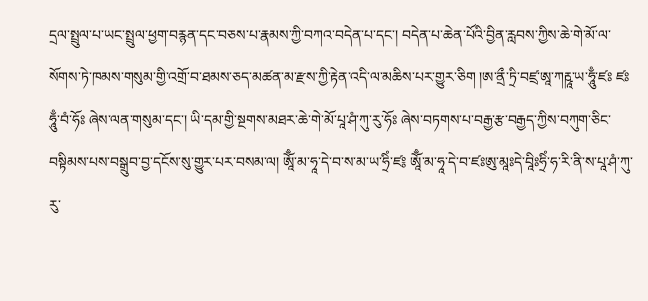དྲལ་སྤྲུལ་པ་ཡང་སྤྲུལ་ཕྱག་བརྙན་དང་བཅས་པ་རྣམས་ཀྱི་བཀའ་བདེན་པ་དང་། བདེན་པ་ཆེན་པོའི་བྱིན་རླབས་ཀྱིས་ཆེ་གེ་མོ་ལ་སོགས་ཏེ་ཁམས་གསུམ་གྱི་འགྲོ་བ་ཐམས་ཅད་མཚན་མ་རྫས་ཀྱི་རྟེན་འདི་ལ་མཆིས་པར་གྱུར་ཅིག །ཨ་ནྲྀ་ཏྲི་བཛྲ་ཨཱ་ཀརྵཱ་ཡ་ཧཱུྃ་ཛཿ ཛཿཧཱུྃ་བཾ་ཧོཿ ཞེས་ལན་གསུམ་དང་། ཡི་དམ་གྱི་སྔགས་མཐར་ཆེ་གེ་མོ་པཱ་ཤཾ་ཀུ་རུ་ཧོཿ ཞེས་བཏགས་པ་བརྒྱ་རྩ་བརྒྱད་ཀྱིས་བཀུག་ཅིང་བསྟིམས་པས་བསྒྲུབ་བྱ་དངོས་སུ་གྱུར་པར་བསམ་ལ། ཨཱོྃ་མ་ཧཱ་དེ་བ་ས་མ་ཡ་ཧྲིཾ་ཛ༔ ཨཱོྃ་མ་ཧཱ་དེ་བ་ཛཿཨུ་མཱཿདེ་བཱིཿཧྲིཾ་ཧ་རི་ནི་ས་པཱ་ཤཾ་ཀུ་རུ་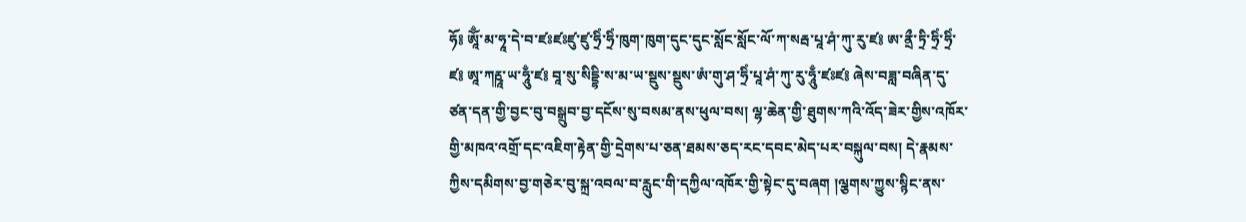ཧོ༔ ཨཱོྃ་མ་ཧཱ་དེ་བ་ཛཿཛཿཛུ་ཛུ་ཧྲིཾ་ཧྲིཾ་ཁུག་ཁུག་དུང་དུང་སློང་སློང་ལོ་ཀ་སརྦ་པཱ་ཤཾ་ཀུ་རུ་ཛ༔ ཨ་ནྲྀ་ཏྲི་ཧྲིཾ་ཧྲིཾ་ཛ༔ ཨཱ་ཀརྵཱ་ཡ་ཧཱུྃ་ཛ༔ བཱ་སུ་སིདྡྷི་ས་མ་ཡ་སྡུས་སྡུས་ཨཾ་གུ་ཤ་ཧྲིཾ་པཱ་ཤཾ་ཀུ་རུ་ཧཱུྃ་ཛཿཛ༔ ཞེས་བཟླ་བཞིན་དུ་ཙན་དན་གྱི་བྱང་བུ་བསྒྲུབ་བྱ་དངོས་སུ་བསམ་ནས་ཕུལ་བས། ལྷ་ཆེན་གྱི་ཐུགས་ཀའི་འོད་ཟེར་གྱིས་འཁོར་གྱི་མཁའ་འགྲོ་དང་འཇིག་རྟེན་གྱི་དྲེགས་པ་ཅན་ཐམས་ཅད་རང་དབང་མེད་པར་བསྐུལ་བས། དེ་རྣམས་ཀྱིས་དམིགས་བྱ་གཅེར་བུ་སྐྲ་འབལ་བ་རླུང་གི་དཀྱིལ་འཁོར་གྱི་སྟེང་དུ་བཞག །ལྕགས་ཀྱུས་སྙིང་ནས་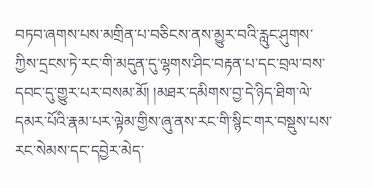བཏབ་ཞགས་པས་མགྲིན་པ་བཅིངས་ནས་མྱུར་བའི་རླུང་ཤུགས་ཀྱིས་དྲངས་ཏེ་རང་གི་མདུན་དུ་ལྷགས་ཤིང་བརྟན་པ་དང་བྲལ་བས་དབང་དུ་གྱུར་པར་བསམ་མོ། །མཐར་དམིགས་བྱ་དེ་ཉིད་ཐིག་ལེ་དམར་པོའི་རྣམ་པར་ལྟེམ་གྱིས་ཞུ་ནས་རང་གི་སྙིང་གར་བསྡུས་པས་རང་སེམས་དང་དབྱེར་མེད་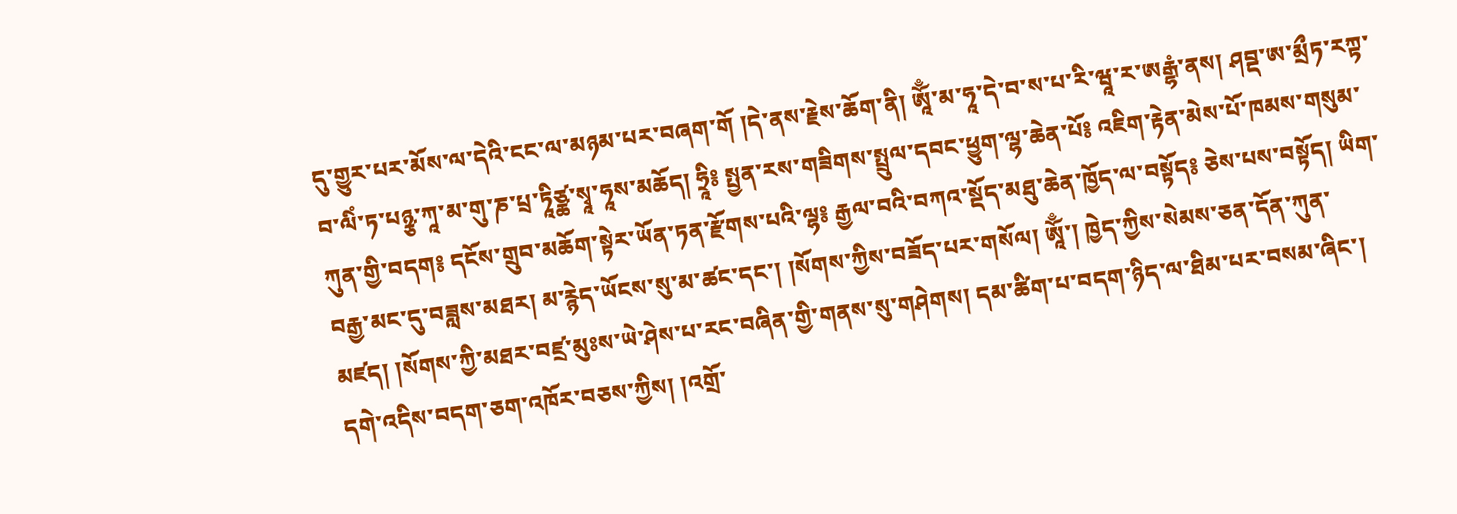དུ་གྱུར་པར་མོས་ལ་དེའི་ངང་ལ་མཉམ་པར་བཞག་གོ །དེ་ནས་རྗེས་ཆོག་ནི། ཨཱོྃ་མ་ཧཱ་དེ་བ་ས་པ་རི་ཝཱ་ར་ཨརྒྷཾ་ནས། ཤབྡ་ཨ་མྲྀཏ་རཀྟ་བ་ལིཾ་ཏ་པཉྩ་ཀཱ་མ་གུ་ཎ་པྲ་ཏཱིཙྪ་སྭཱ་ཧཱས་མཆོད། ཧྲཱི༔ སྤྱན་རས་གཟིགས་སྤྲུལ་དབང་ཕྱུག་ལྷ་ཆེན་པོ༔ འཇིག་རྟེན་མེས་པོ་ཁམས་གསུམ་ཀུན་གྱི་བདག༔ དངོས་གྲུབ་མཆོག་སྟེར་ཡོན་ཏན་རྫོགས་པའི་ལྷ༔ རྒྱལ་བའི་བཀའ་སྡོད་མཐུ་ཆེན་ཁྱོད་ལ་བསྟོད༔ ཅེས་པས་བསྟོད། ཡིག་བརྒྱ་མང་དུ་བཟླས་མཐར། མ་རྙེད་ཡོངས་སུ་མ་ཚང་དང་། །སོགས་ཀྱིས་བཟོད་པར་གསོལ། ཨཱོྃ་། ཁྱེད་ཀྱིས་སེམས་ཅན་དོན་ཀུན་མཛད། །སོགས་ཀྱི་མཐར་བཛྲ་མུཿས་ཡེ་ཤེས་པ་རང་བཞིན་གྱི་གནས་སུ་གཤེགས། དམ་ཚིག་པ་བདག་ཉིད་ལ་ཐིམ་པར་བསམ་ཞིང་། དགེ་འདིས་བདག་ཅག་འཁོར་བཅས་ཀྱིས། །འགྲོ་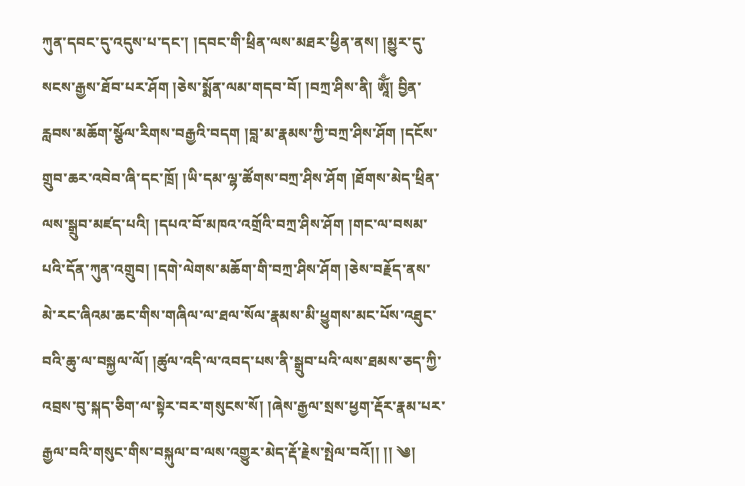ཀུན་དབང་དུ་འདུས་པ་དང་། །དབང་གི་ཕྲིན་ལས་མཐར་ཕྱིན་ནས། །མྱུར་དུ་སངས་རྒྱས་ཐོབ་པར་ཤོག །ཅེས་སྨོན་ལམ་གདབ་བོ། །བཀྲ་ཤིས་ནི། ཨཱོྃ། བྱིན་རླབས་མཆོག་སྩོལ་རིགས་བརྒྱའི་བདག །བླ་མ་རྣམས་ཀྱི་བཀྲ་ཤིས་ཤོག །དངོས་གྲུབ་ཆར་འབེབ་ཞི་དང་ཁྲོ། །ཡི་དམ་ལྷ་ཚོགས་བཀྲ་ཤིས་ཤོག །ཐོགས་མེད་ཕྲིན་ལས་སྒྲུབ་མཛད་པའི། །དཔའ་བོ་མཁའ་འགྲོའི་བཀྲ་ཤིས་ཤོག །གང་ལ་བསམ་པའི་དོན་ཀུན་འགྲུབ། །དགེ་ལེགས་མཆོག་གི་བཀྲ་ཤིས་ཤོག །ཅེས་བརྗོད་ནས་མེ་རང་ཞིའམ་ཆང་གིས་གཞིལ་ལ་ཐལ་སོལ་རྣམས་མི་ཕྱུགས་མང་པོས་འཐུང་བའི་ཆུ་ལ་བསྐྱལ་ལོ། །ཚུལ་འདི་ལ་འབད་པས་ནི་སྒྲུབ་པའི་ལས་ཐམས་ཅད་ཀྱི་འབྲས་བུ་སྐད་ཅིག་ལ་སྟེར་བར་གསུངས་སོ། །ཞེས་རྒྱལ་སྲས་ཕྱག་རྡོར་རྣམ་པར་རྒྱལ་བའི་གསུང་གིས་བསྐུལ་བ་ལས་འགྱུར་མེད་རྡོ་རྗེས་སྤེལ་བའོ།། །། ༄།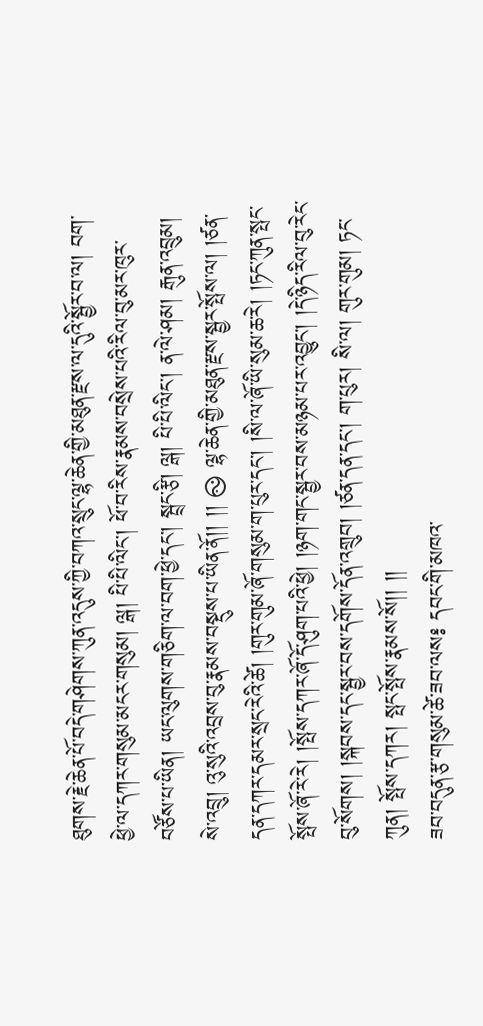ཐུགས་རྗེ་ཆེན་པོ་བདེ་གཤེགས་ཀུན་འདུས་ཀྱི་བཀའ་སྲུང་ལྷ་ཆེན་གྱི་མཐུན་རྫས་ལ་དུའི་སྦྱོར་བ་ལ། བག་ཕྱེ་ལ་དཀར་གསུམ་མངར་གསུམ། ལྒ། པི་པི་ལིང་། ཕོ་བ་རིས་རྣམས་བསྲེས་པའི་རིལ་བུ་མར་ཁུར་བཙོས་པ་ཡིན། ཡང་ལུགས་གཅིག་ལ་བག་ཕྱེ་དང་། སྦྲང་རྩི། ལྒ། པི་པི་ལིང་། ན་ལེ་ཤམ། རྒུན་འབྲུམ། སེ་འབྲུ། འུ་སུའི་འབྲས་བུ་རྣམས་བསྡུས་པ་ཡིན་ནོ།། །། ࿊ ལྷ་ཆེན་གྱི་མཐུན་རྫས་སྦྱར་སྤོས་ལ། །ཙན་དན་དཀར་དམར་སྲང་རེའི་ཚེ། །གུར་གུམ་ཞོ་གསུམ་ག་པུར་དང་། །སི་ལ་ཞོ་ཡི་སུམ་ཆ་རེ། །ཏང་ཀུན་སྤང་སྤོས་ཞོ་རེ་རེ། །སྤོས་དཀར་ཞོ་དོ་ཤུག་པའི་ཕྱེ། །ཉག་གང་སྦྱར་བས་མཉམ་པར་འབྱུང་། །དེ་ཉིད་རིལ་བུ་རེང་བུ་སོགས། །སྐབས་དང་སྦྱར་བས་དགོས་དོན་འགྲུབ། །ཙན་དན་དང་། ག་པུར། སི་ལ། གུར་གུམ། ཏང་ཀུན། སྤོས་དཀར། སྤང་སྤོས་རྣམས་སོ།། །།
ཟབ་བདུན་རྩ་གསུམ་ཚེ་ཟབ་ལས༔ དབང་གི་མཁའ་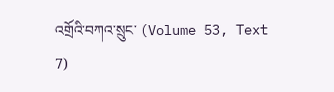འགྲོའི་བཀའ་སྲུང་ (Volume 53, Text 7)